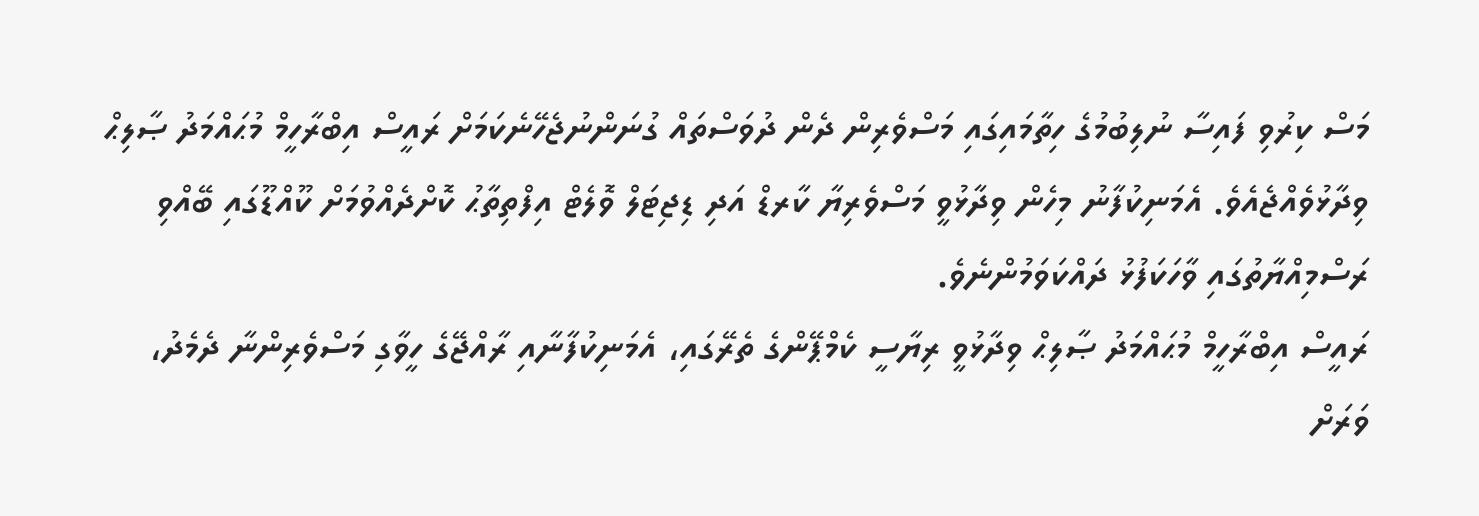މަސް ކިރުވި ފައިސާ ނުލިބުމުގެ ހިތާމައިގައި މަސްވެރިން ދެން ދުވަސްތައް ގުނަންނުޖެހޭނެކަމަށް ރައީސް އިބްރާހީމް މުޙައްމަދު ޞާލިޙް ވިދާޅުވެއްޖެއެވެ. އެމަނިކުފާނު މިހެން ވިދާޅުވީ މަސްވެރިޔާ ކާރޑް އަދި ޑިޖިޓަލް ވޮލެޓް އިފްތިތާޙު ކޮށްދެއްވުމަށް ކޫއްޑޫގައި ބޭއްވި ރަސްމިއްޔާތުގައި ވާހަކަފުޅު ދައްކަވަމުންނެވެ.
ރައީސް އިބްރާހީމް މުޙައްމަދު ޞާލިޙް ވިދާޅުވީ ރިޔާސީ ކެމްޕޭންގެ ތެރޭގައި، އެމަނިކުފާނާއި ރާއްޖޭގެ ހީވާގި މަސްވެރިންނާ ދެމެދު، ވަރަށް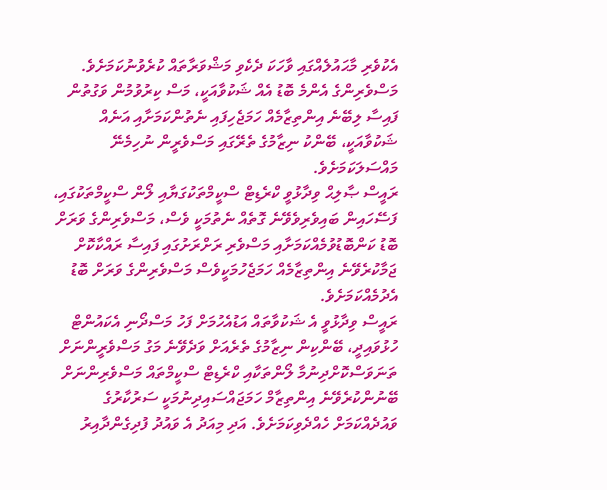އެކުވެރި މާޙައުލެއްގައި ވާހަކަ ދެކެވި މަޝްވަރާތައް ކުރެވުނުކަމަށެވެ. މަސްވެރިންގެ އެންމެ ބޮޑު އެއް ޝަކުވާއަކީ، މަސް ކިރުވުމުން ވަގުތުން ފައިސާ ލިބޭނެ އިންތިޒާމެއް ހަމަޖެހިފައި ނެތުންކަމަށާއި އަނެއް ޝަކުވާއަކީ، ބޭންކު ނިޒާމުގެ ތެރޭގައި މަސްވެރީން ނުހިމެނޭ މައްސަލަކަމަށެވެ.
ރައީސް ޞާލިޙް ވިދާޅުވީ ކްރެޑިޓް ސްކީމްތަކުގަޔާއި ލޯން ސްކީމްތަކުގައި، ފަސޭހައިން ބައިވެރިވެވޭނެ ގޮތެއް ނެތުމަކީ ވެސް، މަސްވެރިންގެ ވަރަށް ބޮޑު ކަންބޮޑުވުމެއްކަމަށާއި މަސްވެރި ރަށްރަށުގައި ފައިސާ ރައްކާކޮށް ޖަމާކުރެވޭނެ އިންތިޒާމެއް ހަމަޖެހުމަކީވެސް މަސްވެރިންގެ ވަރަށް ބޮޑު އެދުމެއްކަމަށެވެ.
ރައީސް ވިދާޅުވީ އެ ޝަކުވާތައް އަޑުއެހުމަށް ފަހު މަސްދޯނި އެކައުންޓް ހުޅުވައިދީ، ބޭންކިން ނިޒާމުގެ ތެރެއަށް ވަދެވޭނެ މަގު މަސްވެރީންނަށް ތަނަވަސްކޮށްދިނުމާ ލޯންތަކާއި ކްރެޑިޓް ސްކީމްތައް މަސްވެރިންނަށް ބޭނުންކުރެވޭނެ އިންތިޒާމް ހަމަޖައްސައިދިނުމަކީ ސަރުކާރުގެ ވައުދެއްކަމަށް ހެއްދެވިކަމަށެވެ. އަދި މިއަދު އެ ވައުދު ފުދިގެންދާއިރު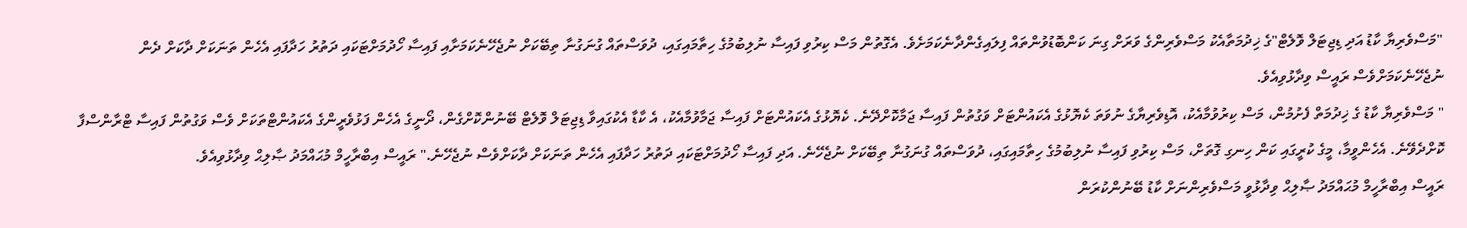"މަސްވެރިޔާ ކާޑު އަދި ޑިޖިޓަލް ވޮލެޓް"ގެ ޚިދުމަތާއެކު މަސްވެރިންގެ ވަރަށް ގިނަ ކަންބޮޑުވުންތައް ފިލައިގެންދާނެކަމަށެވެ. އެގޮތުން މަސް ކިރުވި ފައިސާ ނުލިބުމުގެ ހިތާމައިގައި، ދުވަސްތައް ގުނަގުނާ ތިބޭކަށް ނުޖެހޭނެކަމަށާއި ފައިސާ ހޯދުމަށްޓަކައި ދަތުރު ހަދާފައި އެހެން ތަނަކަށް ދާކަށް ދެން ނުޖެހޭނެކަމަށްވެސް ރައީސް ވިދާޅުވިއެވެ.
" މަސްވެރިޔާ ކާޑު ގެ ޚިދުމަތް ފެށުމުން، މަސް ކިރުވުމާއެކު، އޮޑިވެރިޔާގެ ނުވަތަ ކެޔޮޅުގެ އެކައުންޓަށް ވަގުތުން ފައިސާ ޖަމާކޮށްދޭނެ. ކެޔޮޅުގެ އެކައުންޓަށް ފައިސާ ޖަމާވުމާއެކު، އެ ކާޑާ އެކުގައިވާ ޑިޖިޓަލް ވޮލެޓް ބޭނުންކޮށްގެން، ދޯނީގެ އެހެން ފަޅުވެރީންގެ އެކައުންޓްތަކަށް ވެސް ވަގުތުން ފައިސާ ޓްރާންސްފާ ކޮށްދެވޭނެ. އެހެންވީމާ، މީގެ ކުރީގައި ކަން ހިނގި ގޮތަށް، މަސް ކިރުވި ފައިސާ ނުލިބުމުގެ ހިތާމައިގައި، ދުވަސްތައް ގުނަގުނާ ތިބޭކަށް ނުޖެހޭނެ. އަދި ފައިސާ ހޯދުމަށްޓަކައި ދަތުރު ހަދާފައި އެހެން ތަނަކަށް ދާކަށްވެސް ނުޖެހޭނެ." ރައީސް އިބްރާހީމް މުޙައްމަދު ޞާލިޙް ވިދާޅުވިއެވެ.
ރައީސް އިބްރާހީމް މުޙައްމަދު ޞާލިޙް ވިދާޅުވީ މަސްވެރިންނަށް ކާޑު ބޭނުންކުރަން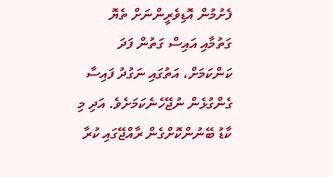ފެށުމުން އޮޑިވެރީންނަށް ތެޔޮ ގަތުމާއި އައިސް ގަތުން ފަދަ ކަންކަމަށް، އަތުގައި ނަގުދު ފައިސާ ގެންގުޅެން ނުޖޭހެނެކަމަށެވެ. އަދި މި ކާޑު ބޭނުންކޮށްގެން ރާއްޖޭގައި ކުރާ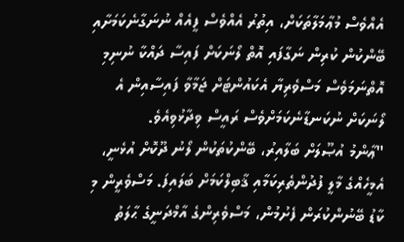އެއްވެސް މުޢާމަލާތަކަށް، އިތުރު އެއްވެސް ފީއެއް ނުނަގާނެކަމަށާއި ބޭންކުން ކުރިން ނަގާފައި އޮތް ލޯނަކަށް ފައިސާ ދައްކާ ނުނިމި އޮތްނަމަވެސް މަސްވެރިޔާ އެކައުންޓަށް ޖަމާވާ ފައިސާއިން އެ ލޯނަކަށް ނުކަނޑާނެކަމަށްވެސް ރައީސް ވިދާޅުވިއެވެ.
"ޢާންމު އުޞޫލަށް ބަލާއިރު، ބޭންކުތަކުން ލޯނު ދޫކޮށް އުޅެނީ، އެމީހެއްގެ މާލީ ފުދުންތެރިކަމާއި ޤާބިލްކަމަށް ބަލައިފަ. މަސްވެރީން މި ކާޑު ބޭނުންކުރަން ފެށުމުން، މަސްވެރިންގެ އާމްދަނީގެ ޙާލަތު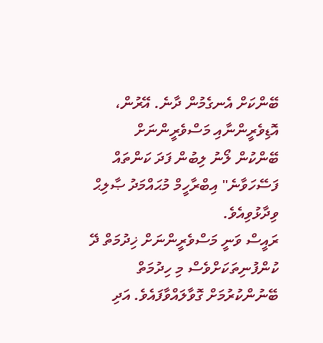ބޭންކަށް އެނގެމުން ދާނެ. އޭރުން، އޮޑިވެރީންނާއި މަސްވެރީންނަށް ބޭންކުން ލޯނު ލިބުން ފަދަ ކަންތައް ފަސޭހަވާނެ" އިބްރާހީމް މުޙައްމަދު ޞާލިޙް ވިދާޅުވިއެވެ.
ރައީސް ވަނީ މަސްވެރީންނަށް ޚިދުމަތް ދޭ ކުންފުނިތަކަށްވެސް މި ހިދުމަތް ބޭނުންކުރުމަށް ގޮވާލައްވާފައެވެ. އަދި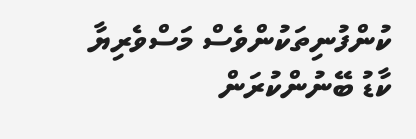ކުންފުނިތަކުންވެސް މަސްވެރިޔާ ކާޑު ބޭނުންކުރަން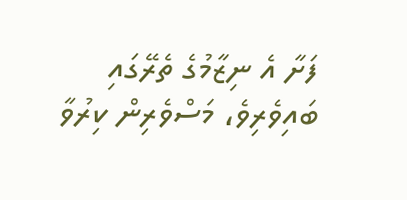ފަށާ އެ ނިޒާމުގެ ތެރޭގައި ބައިވެރިވެ، މަސްވެރިން ކިރުވާ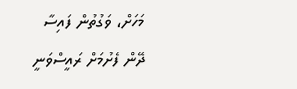މަހަށް، ވަގުތުން ފައިސާ ދޭން ފެށުމަށް ރައީސްވަނީ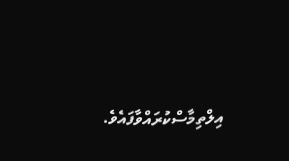އިލްތިމާސްކުރައްވާފައެވެ.